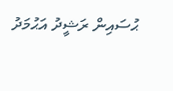ޙުސައިން ރަޝީދު އަޙުމަދު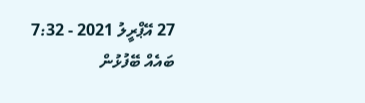27 އޭޕްރީލު 2021 - 7:32
ބައެއް ބޭފުޅުން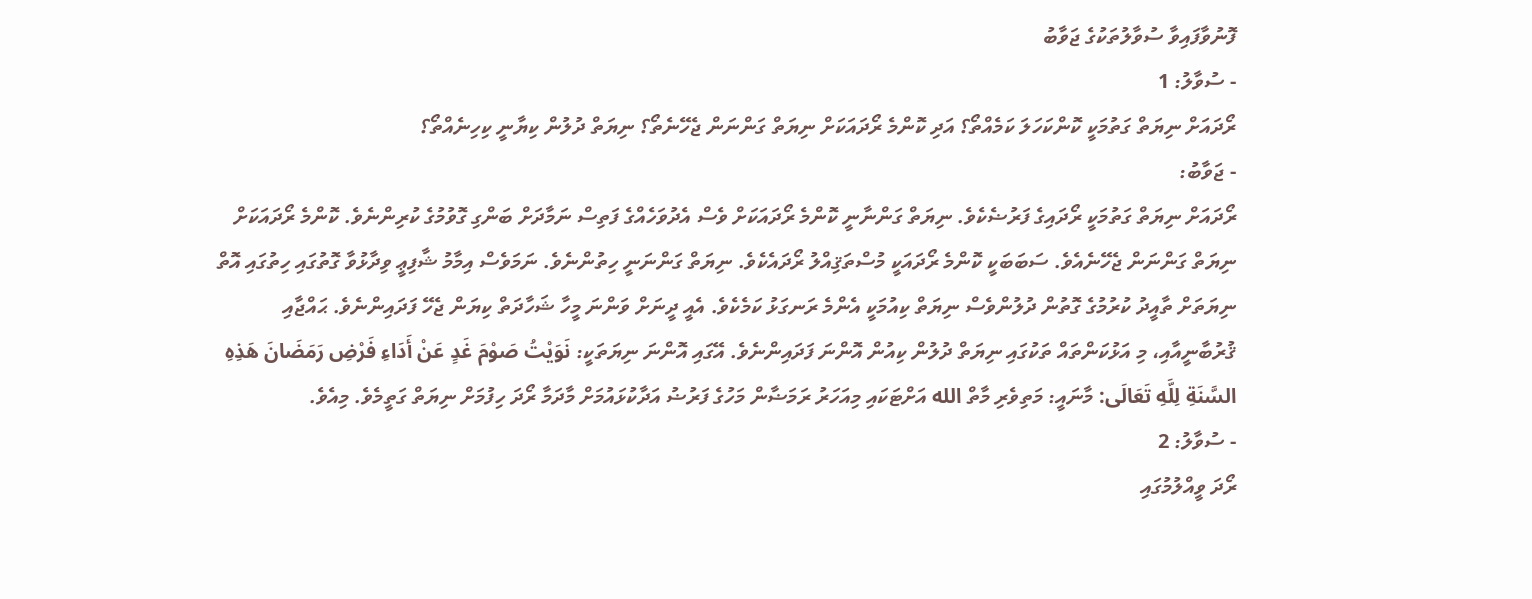ފޮނުވާފައިވާ ސުވާލުތަކުގެ ޖަވާބު
- ސުވާލު: 1
ރޯދައަށް ނިޔަތް ގަތުމަކީ ކޮންކަހަލަ ކަމެއްތޯ؟ އަދި ކޮންމެ ރޯދައަކަށް ނިޔަތް ގަންނަން ޖެހޭނެތޯ؟ ނިޔަތް ދުލުން ކިޔާނީ ކިހިނެއްތޯ؟
- ޖަވާބު:
ރޯދައަށް ނިޔަތް ގަތުމަކީ ރޯދައިގެ ފަރުޟެކެވެ. ނިޔަތް ގަންނާނީ ކޮންމެ ރޯދައަކަށް ވެސް އެދުވަހެއްގެ ފަތިސް ނަމާދަށް ބަންގި ގޮވުމުގެ ކުރިންނެވެ. ކޮންމެ ރޯދައަކަށް ނިޔަތް ގަންނަން ޖެހޭނެއެވެ. ސަބަބަކީ ކޮންމެ ރޯދައަކީ މުސްތަޤިއްލު ރޯދައެކެވެ. ނިޔަތް ގަންނަނީ ހިތުންނެވެ. ނަމަވެސް އިމާމު ޝާފިޢީ ވިދާޅުވާ ގޮތުގައި ހިތުގައި އޮތް ނިޔަތަށް ތާއީދު ކުރުމުގެ ގޮތުން ދުލުންވެސް ނިޔަތް ކިއުމަކީ އެންމެ ރަނގަޅު ކަމެކެވެ. އެއީ ދީނަށް ވަންނަ މީހާ ޝަހާދަތް ކިޔަން ޖެހޭ ފަދައިންނެވެ. ޙައްޖާއި ޤުރުބާނީއާއި، މި އަޅުކަންތައް ތަކުގައި ނިޔަތް ދުލުން ކިއުން އޮންނަ ފަދައިންނެވެ. އޭގައި އޮންނަ ނިޔަތަކީ: نَوَيْتُ صَوْمَ غَدٍ عَنْ أَدَاءِ فَرْضِ رَمَضَانَ هَذِهِ السَّنَةِ لِلَّهِ تَعَالَى: މާނައީ: މަތިވެރި މާތް الله އަށްޓަކައި މިއަހަރު ރަމަޟާން މަހުގެ ފަރުޟު އަދާކުޅައުމަށް މާދަމާ ރޯދަ ހިފުމަށް ނިޔަތް ގަތީމެވެ. މިއެވެ.
- ސުވާލު: 2
ރޯދަ ވީއްލުމުގައި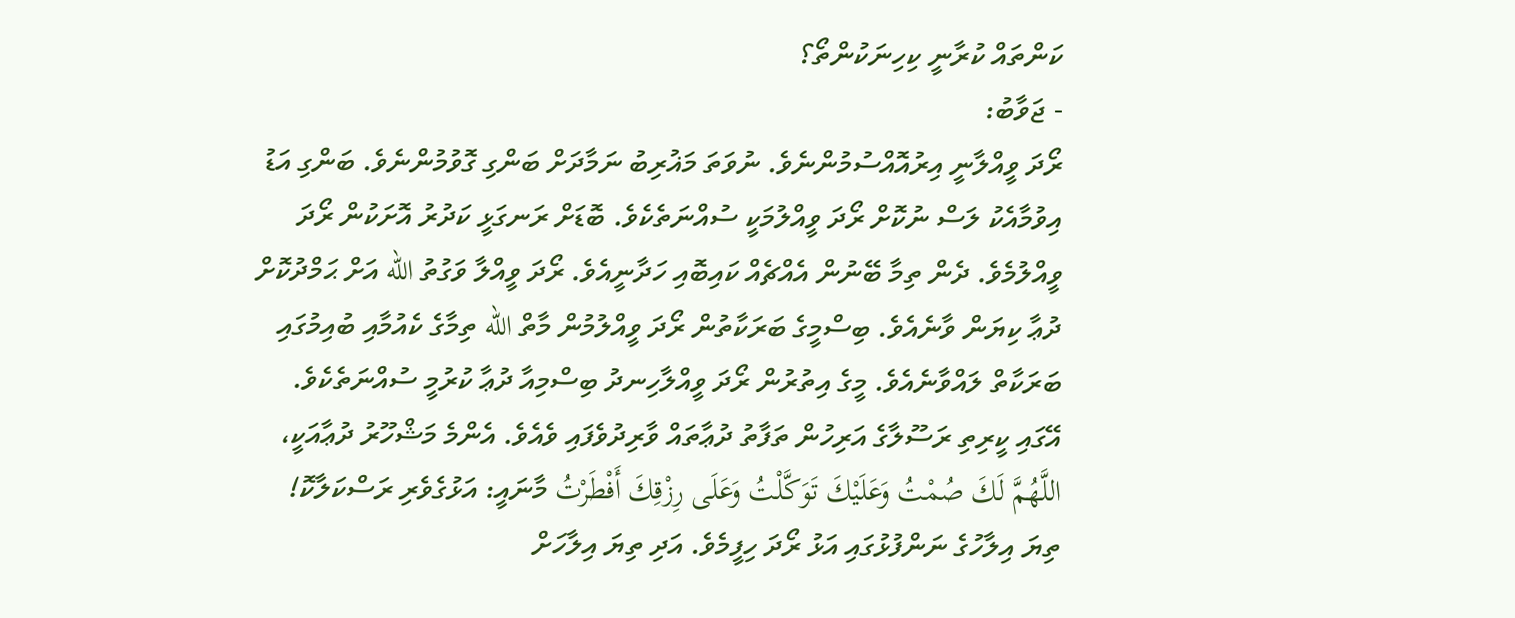ކަންތައް ކުރާނީ ކިހިނަކުންތޯ؟
- ޖަވާބު:
ރޯދަ ވީއްލާނީ އިރުއޮއްސުމުންނެވެ. ނުވަތަ މަޣުރިބު ނަމާދަށް ބަންގި ގޮވުމުންނެވެ. ބަންގި އަޑު އިވުމާއެކު ލަސް ނުކޮށް ރޯދަ ވީއްލުމަކީ ސުއްނަތެކެވެ. ބޮޑަށް ރަނގަޅީ ކަދުރު އޮށަކުން ރޯދަ ވީއްލުމެވެ. ދެން ތިމާ ބޭނުން އެއްޗެއް ކައިބޮއި ހަދާނީއެވެ. ރޯދަ ވީއްލާ ވަގުތު الله އަށް ޙަމްދުކޮށް ދުޢާ ކިޔަން ވާނެއެވެ. ބިސްމީގެ ބަރަކާތުން ރޯދަ ވީއްލުމުން މާތް الله ތިމާގެ ކެއުމާއި ބުއިމުގައި ބަރަކާތް ލައްވާނެއެވެ. މީގެ އިތުރުން ރޯދަ ވީއްލާހިނދު ބިސްމިއާ ދުޢާ ކުރުމީ ސުއްނަތެކެވެ. އޭގައި ކީރިތި ރަސޫލާގެ އަރިހުން ތަފާތު ދުޢާތައް ވާރިދުވެފައި ވެއެވެ. އެންމެ މަޝްހޫރު ދުޢާއަކީ، اللَّهُمَّ لَكَ صُمْتُ وَعَلَيْكَ تَوَكَّلْتُ وَعَلَى رِزْقِكَ أَفْطَرْتُ މާނައީ: އަޅުގެވެރި ރަސްކަލާކޮ! ތިޔަ އިލާހުގެ ނަންފުޅުގައި އަޅު ރޯދަ ހިފީމެވެ. އަދި ތިޔަ އިލާހަށް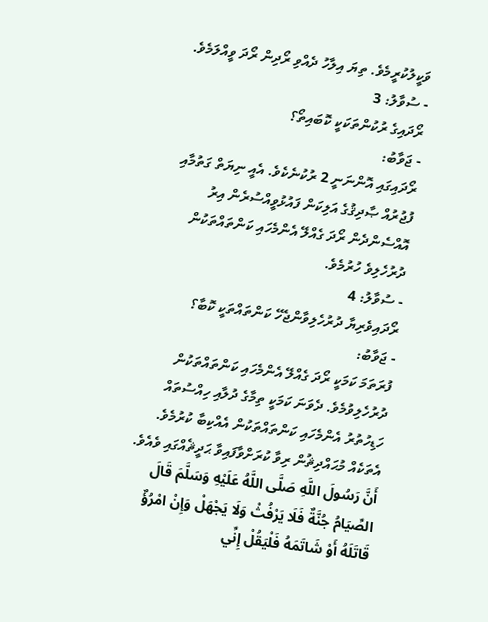ވަކީލުކުރީމެވެ. ތިޔަ އިލާހު ދެއްވި ރޯދިން ރޯދަ ވީއްލަމެވެ.
- ސުވާލު: 3
ރޯދައިގެ ރުކުންތަކަކީ ކޮބައިތޯ؟
- ޖަވާބު:
ރޯދައިގައި އޮންނަނީ 2 ރުކުނެކެވެ. އެއީ ނިޔަތް ގަތުމާއި ފުޖުރުއް ޞާދިޤުގެ އަލިކަން ފައުޅުވީއްސުރެން އިރު އޮއްސެންދެން ރޯދަ ގެއްލޭ އެންމެހައި ކަންތައްތަކުން ދުރުހެލިވެ ހުރުމެވެ.
- ސުވާލު: 4
ރޯދައިވެރިޔާ ދުރުހެލިވާންޖެހޭ ކަންތައްތަކީ ކޮބާ؟
- ޖަވާބު:
ފުރަތަމަ ކަމަކީ ރޯދަ ގެއްލޭ އެންމެހައި ކަންތައްތަކުން ދުރުހެލިވުމެވެ. ދެވަނަ ކަމަކީ ތިމާގެ ދުލާއި ހިއްސުތައް ހަޑިހުތުރު އެންމެހައި ކަންތައްތަކުން އެއްކިބާ ކުރުމެވެ. އެތަކެއް މުޙައްދިޘުން ރިވާ ކުރަށްވާފައިވާ ޙަދީޘެއްގައި ވެއެވެ. أَنَّ رَسُولَ اللَّهِ صَلَّى اللَّهُ عَلَيْهِ وَسَلَّمَ قَالَ الصِّيَامُ جُنَّةٌ فَلَا يَرْفُثْ وَلَا يَجْهَلْ وَإِنْ امْرُؤٌ قَاتَلَهُ أَوْ شَاتَمَهُ فَلْيَقُلْ إِنِّي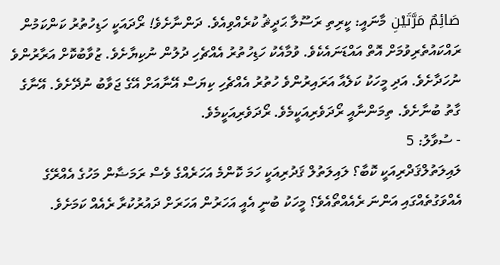صَائِمٌ مَرَّتَيْنِ މާނައީ: ކީރިތި ރަސޫލާ ޙަދީޘު ކުރެއްވިއެވެ. ދަންނާށެވެ! ރޯދައަކީ ހަޑިހުތުރު ކަންކަމުން ރައްކައުތެރިވުމަށް އޮތް އައްޑަނައެކެވެ. ވުމާއެކު ހަޑިހުތުރު އެއްޗެހި ދުލުން ނުކިޔާށެވެ. ޒުވާބުކޮށް އަރާރުންވެ ނުހަދާށެވެ. އަދި މީހަކު ކަލެއާ އަރައިރުންވެ ހުތުރު އެއްޗެހި ކިޔަސް އޭނާއަށް އޭގެ ޖަވާބު ނުދޭށެވެ. އޭނާގެ ގާތު ބުނާށެވެ. ތިމަންނާއީ ރޯދަވެރިއަކީމެވެ. ރޯދަވެރިއަކީމެވެ.
- ސުވާލު: 5
ލައިލަތުލްޤަދްރިއަކީ ކޮބާ؟ ލައިލަތުލް ޤަދުރިއަކީ ހަމަ ކޮންމެ އަހަރެއްގެ ވެސް ރަމަޟާން މަހުގެ އެއްރޭގެ އެއްވަގުތެއްގައި އަންނަ ރެއެއްތޯއެވެ؟ މީހަކު ބުނީ އެއީ އަހަރުން އަހަރަށް ދައުރުކުރާ ރެއެއް ކަމަށެވެ.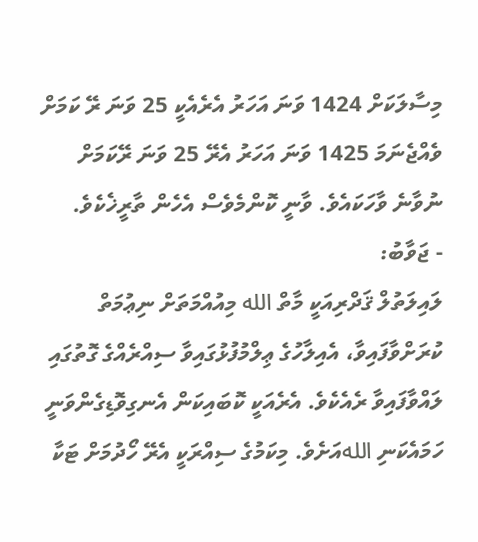މިސާލަކަށް 1424 ވަނަ އަހަރު އެރެއެކީ 25 ވަނަ ރޭ ކަމަށް ވެއްޖެނަމަ 1425 ވަނަ އަހަރު އެރޭ 25 ވަނަ ރޭކަމަށް ނުވާނެ ވާހަކައެވެ. ވާނީ ކޮންމެވެސް އެހެން ތާރީޚެކެވެ.
- ޖަވާބު:
ލައިލަތުލް ޤަދްރިއަކީ މާތް الله މިއުއްމަތަށް ނިޢުމަތް ކުރަށްވާފައިވާ، އެއިލާހުގެ ޢިލްމުފުޅުގައިވާ ސިއްރެއްގެ ގޮތުގައި ލައްވާފައިވާ ރެއެކެވެ. އެރެއަކީ ކޮބައިކަން އެނގިވޮޑިގެންވަނީ ހަމައެކަނި اللهއަށެވެ. މިކަމުގެ ސިއްރަކީ އެރޭ ހޯދުމަށް ޓަކާ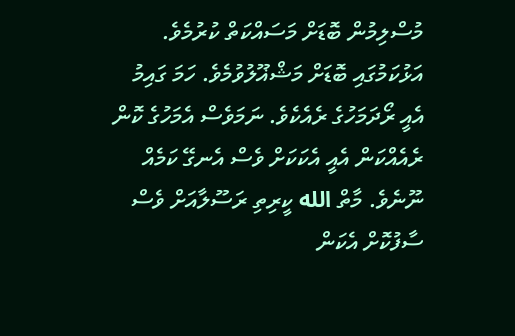މުސްލިމުން ބޮޑަށް މަސައްކަތް ކުރުމެވެ. އަޅުކަމުގައި ބޮޑަށް މަޝްޣޫލުވުމެވެ. ހަމަ ގައިމު އެއީ ރޯދަމަހުގެ ރެއެކެވެ. ނަމަވެސް އެމަހުގެ ކޮން ރެއެއްކަން އެއީ އެކަކަށް ވެސް އެނގޭ ކަމެއް ނޫނެވެ. މާތް الله ކީރިތި ރަސޫލާއަށް ވެސް ސާފުކޮށް އެކަން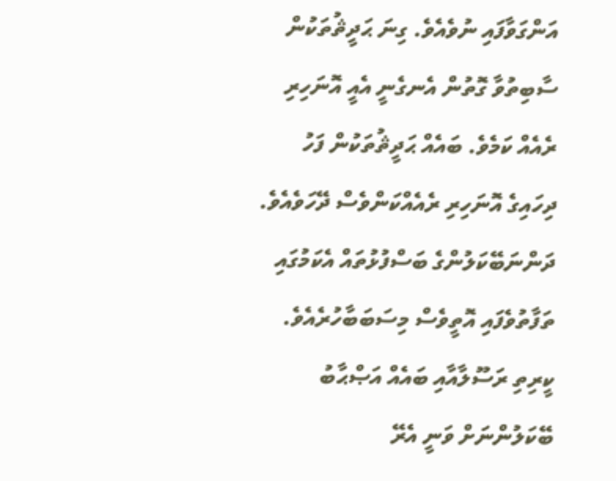އަންގަވާފައި ނުވެއެވެ. ގިނަ ޙަދީޘުތަކުން ސާބިތުވާ ގޮތުން އެނގެނީ އެއީ އޮނަހިރި ރެއެއް ކަމެވެ. ބައެއް ޙަދީޘުތަކުން ފަހު ދިހައިގެ އޮނަހިރި ރެއެއްކަންވެސް ދޭހަވެއެވެ. ދަންނަބޭކަލުންގެ ބަސްފުޅުތައް އެކަމުގައި ތަފާތުވެފައި އޮތީވެސް މިސަބަބާހުރެއެވެ. ކީރިތި ރަސޫލާއާއި ބައެއް އަޞްޙާބު ބޭކަލުންނަށް ވަނީ އެރޭ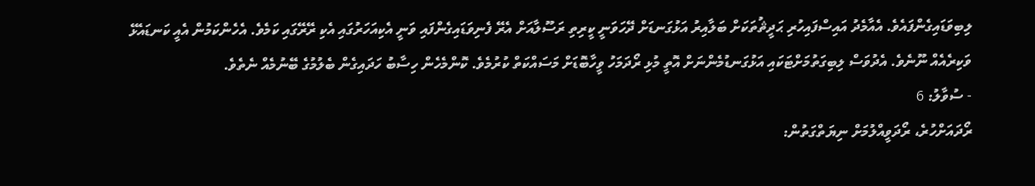ލިބިވަޑައިގެންފައެވެ. އެއާމެދު އައިސްފައިހުރި ޙަދީޘުތަކަށް ބަލާއިރު އަޅުގަނޑަށް ދޭހަވަނީ ކީރިތި ރަސޫލާއަށް އެރޭ ފެނިވަޑައިގެންފައި ވަނީ އެކިއަހަރުގައި އެކި ރޭރޭގައި ކަމެވެ. އެހެންކަމުން އެއީ ކަނޑައެޅޭ ވަކިރެއެއް ނޫނެވެ. އެދުވަސް ލިބިގަތުމަށްޓަކައި އަޅުގަނޑުމެންނަށް އޮތީ މުޅި ރޯދަމަހު ވީހާބޮޑަށް މަސައްކަތް ކުރުމެވެ. ކޮންމެހެން ހިސާބު ހަދައިގެން ބެލުމުގެ ބޭނުމެއް ނެތެވެ.
- ސުވާލު: 6
ރޯދައަށްހުރެ، ރޯދަވީއްލުމަށް ނިޔަތްގަތުން: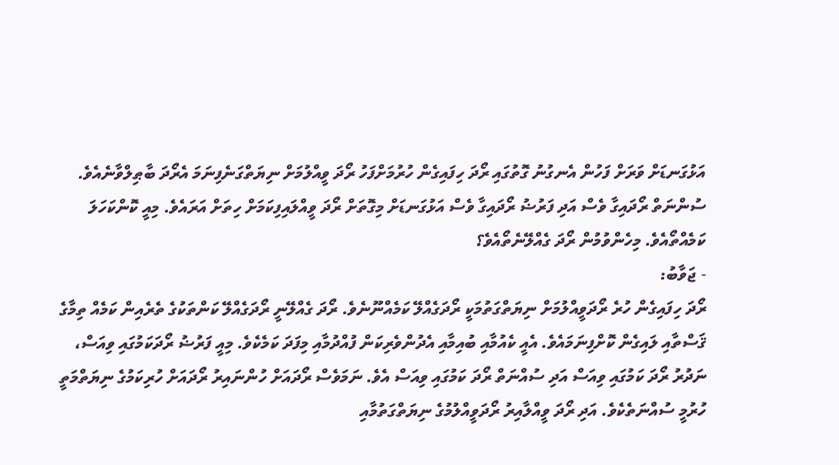އަޅުގަނޑަށް ވަރަށް ފަހުން އެނގުނު ގޮތުގައި ރޯދަ ހިފައިގެން ހުރުމަށްފަހު ރޯދަ ވީއްލުމަށް ނިޔަތްގަނެފިނަމަ އެރޯދަ ބާޠިލްވާނެއެވެ. ސުންނަތް ރޯދައިގާ ވެސް އަދި ފަރުޟު ރޯދައިގާ ވެސް އަޅުގަނޑަށް މިގޮތަށް ރޯދަ ވީއްލައިފިކަމަށް ހިތަށް އަރައެވެ. މިއީ ކޮންކަހަލަ ކަމެއްތޯއެވެ. މިހެންވުމުން ރޯދަ ގެއްލޭނެތޯއެވެ؟
- ޖަވާބު:
ރޯދަ ހިފައިގެން ހުރެ ރޯދަވީއްލުމަށް ނިޔަތްގަތުމަކީ ރޯދަގެއްލޭ ކަމެއްނޫނެވެ. ރޯދަ ގެއްލޭނީ ރޯދަގެއްލޭ ކަންތަކުގެ ތެރެއިން ކަމެއް ތިމާގެ ޤަސްތާއި ލައިގެން ކޮށްފިނަމައެވެ. އެއީ ކެއުމާއި ބުއިމާއި އެދުންވެރިކަން ފުއްދުމާއި މިފަދަ ކަމެކެވެ. މިއީ ފަރުޟު ރޯދަކަމުގައި ވިއަސް، ނަދުރު ރޯދަ ކަމުގައި ވިއަސް އަދި ސުއްނަތް ރޯދަ ކަމުގައި ވިއަސް އެވެ. ނަމަވެސް ރޯދައަށް ހުންނައިރު ރޯދައަށް ހުރިކަމުގެ ނިޔަތްމަތީ ހުރުމީ ސުއްނަތެކެވެ. އަދި ރޯދަ ވީއްލާއިރު ރޯދަވީއްލުމުގެ ނިޔަތްގަތުމާއި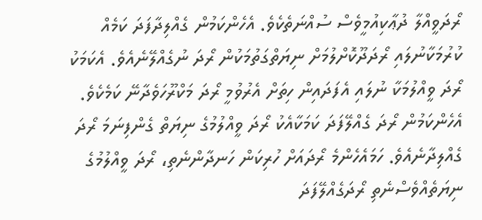ރޯދަވީއްލާ ދުޢާކިއުމީވެސް ސުއްނަތެކެވެ. އެހެންކަމުން ގެއްލިދާފަދަ ކަމެއް ކުރުމަކާނުލައި ރޯދަދޫކޮށްލުމަށް ނިޔަތްގަތުމަކުން ރޯދަ ނުގެއްލޭނެއެވެ. އެކަމަކު ރޯދަ ވީއްލުމަކާ ނުލައި އެފަދައިން ހިތަށް އެރުވުމީ ރޯދަ މަކްރޫހަވެދާނޭ ކަމެކެވެ. އެހެންކަމުން ރޯދަ ގެއްލޭފަދަ ކަމަކާއެކު ރޯދަ ވީއްލުމުގެ ނިޔަތް ގެންފިނަމަ ރޯދަ ގެއްލިދާނެއެވެ. ހަމައެހެންމެ ރޯދައަށް ހުރިކަން ހަނދާންނެތި، ރޯދަ ވީއްލުމުގެ ނިޔަތެއްވެސްނެތި ރޯދަގެއްލޭފަދަ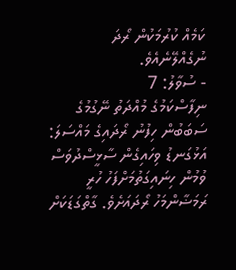ކަމެއް ކުރުމަކުން ރޯދަ ނުގެއްލޭނެއެވެ.
- ސުވާލު: 7
ނިފާސްކަމުގެ މުއްދަތު ނޭގުމުގެ ސަބަބުން ހިފުނު ރޯދައިގެ މައްސަލަ:
އަޅުގަނޑު ވިހައިގެން ސާޅީސްދުވަސް ވުމުން ހިނައިގަތުމަށްފަހު ހުރީ ރަމަޟާންމަހު ރޯދައަށެވެ. ގާތްގަޑަކަށް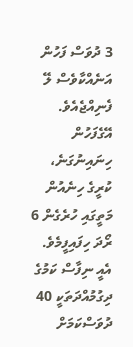3 ދުވަސް ފަހުން އަނެއްކާވެސް ލޭ ފެނިއްޖެއެވެ. އޭގެފަހުން ހިނައިނުގަނެ، ކުރީގެ ހިނެއުން މަތީގައި ހުރެގެން 6 ރޯދަ ހިފައިފީމެވެ. އެއީ ނިފާސް ކަމުގެ ދިގުމުއްދަތަކީ 40 ދުވަސްކަމަށް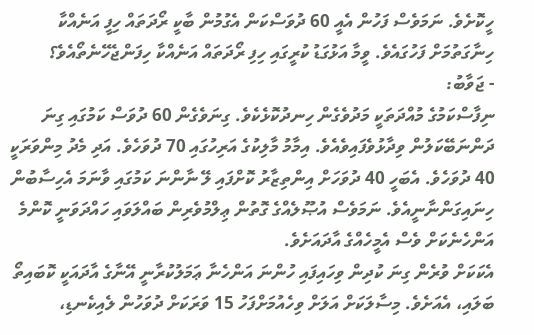ހީކޮށެވެ. ނަމަވެސް ފަހުން އެއީ 60 ދުވަސްކަން އެގުމުން ބާކީ ރޯދަތައް ހިފީ އަނެއްކާ ހިނާގަތުމަށް ފަހުގައެވެ. ވީމާ އަޅުގަޑު ކުރީގައި ހިފި ރޯދަތައް އަނެއްކާ ހިފަންޖެހޭނެތޯއެވެ؟
- ޖަވާބު:
ނިފާސްކަމުގެ މުއްދަތަކީ މަދުވެގެން ހިނދުކޮޅެކެވެ. ގިނަވެގެން 60 ދުވަސް ކަމުގައި ގިނަ ދަންނަބޭކަލުން ވިދާޅުވެފައިވެއެވެ. އިމާމު މާލިކުގެ އަރިހުގައި 70 ދުވަހެވެ. އަދި މެދު މިންވަރަކީ 40 ދުވަހެވެ. އެބަހީ 40 ދުވަހަށް އިންތިޒާރު ކޮށްފައި ލޭ ނާންނަ ކަމުގައި ވާނަމަ އެހިސާބުން ހިނައިގަންނާނީއެވެ. ނަމަވެސް އުޞޫލެއްގެ ގޮތުން ޢިލްމުވެރިން ބައްލަވައި ހައްދަވަނީ ކޮންމެ އަންހެނެކަށް ވެސް އެމީހެއްގެ އާދައަށެވެ.
އެކަކަށް ވުރެން ގިނަ ކުދިން ވިހައިފައި ހުންނަ އަންހެނާ ޢަމަލުކުރާނީ އޭނާގެ އާދައަކީ ކޮބައިތޯ ބަލައި، އެއަށެވެ. މިސާލަކަށް އަލަށް ވިހެއުމަށްފަހު 15 ވަރަކަށް ދުވަހުން ލެއިކެނޑި،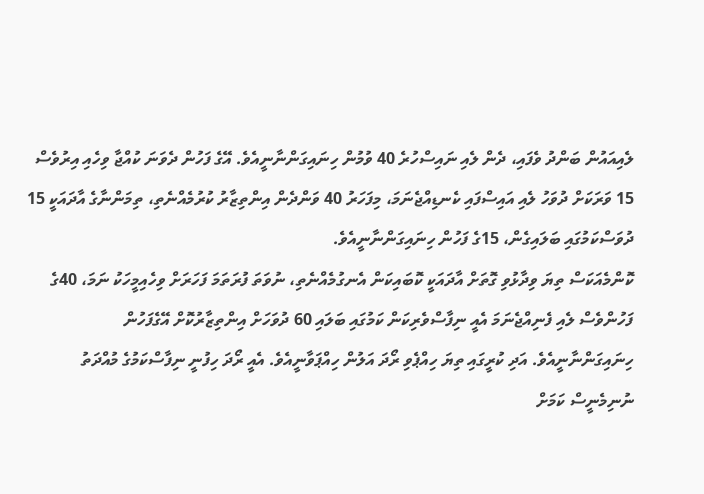ލެއިއައުން ބަންދު ވެފައި، ދެން ލެއި ނައިސްހުރެ 40 ވުމުން ހިނައިގަންނާނީއެވެ. އޭގެ ފަހުން ދެވަނަ ކުއްޖާ ވިހެއި އިރުވެސް 15 ވަރަކަށް ދުވަހު ލެއި އައިސްފައި ކެނޑިއްޖެނަމަ، މިފަހަރު 40 ވަންދެން އިންތިޒާރު ކުރުމެއްނެތި، ތިމަންނާގެ އާދައަކީ 15 ދުވަސްކަމުގައި ބަލައިގެން، 15ގެ ފަހުން ހިނައިގަންނާނީއެވެ.
ކޮންމެއަކަސް ތިޔަ ވިދާޅުވި ގޮތަށް އާދައަކީ ކޮބައިކަން އެނގުމެއްނެތި، ނުވަތަ ފުރަތަމަ ފަހަރަށް ވިހެއިމީހަކު ނަމަ، 40ގެ ފަހުންވެސް ލެއި ފެނިއްޖެނަމަ އެއީ ނިފާސްވެރިކަން ކަމުގައި ބަލައި 60 ދުވަހަށް އިންތިޒާރުކޮށް އޭގެފަހުން ހިނައިގަންނާނީއެވެ. އަދި ކުރީގައި ތިޔަ ހިއްޕެވި ރޯދަ އަލުން ހިއްޕަވާނީއެވެ. އެއީ ރޯދަ ހިފުނީ ނިފާސްކަމުގެ މުއްދަތު ނުނިމެނީސް ކަމަށް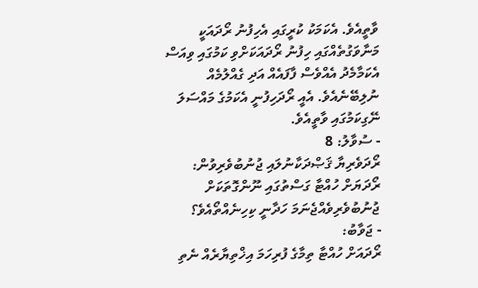ވާތީއެވެ. އެކަމަކު ކުރީގައި އެހިފުނު ރޯދައަކީ މަނާވަގުތެއްގައި ހިފުނު ރޯދައަކަށްވި ކަމުގައި ވިއަސް އެކަމާމެދު އެއްވެސް ފާފައެއް އަދި ގެއްލުމެއް ނުލިބޭނެއެވެ. އެއީ ރޯދަހިފުނީ އެކަމުގެ މައްސަލަ ނޭގިކަމުގައި ވާތީއެވެ.
- ސުވާލު: 8
ރޯދަވެރިޔާ ޤަޞްދަކާނުލައި ޖުނުބުވެރިވުން:
ރޯދަޔަށް ހުއްޓާ ގަސްތުގައި ނޫންގޮތަކަށް ޖުނުބުވެރިވެއްޖެނަމަ ހަދާނީ ކިހިނެއްތޯއެވެ؟
- ޖަވާބު:
ރޯދައަށް ހުއްޓާ ތިމާގެ ފުރިހަމަ އިޚްތިޔާރެއް ނެތި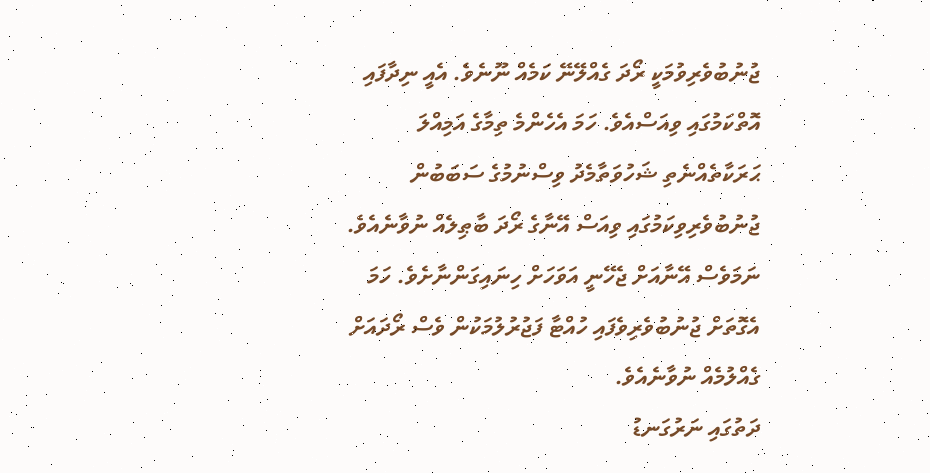ޖުނުބުވެރިވުމަކީ ރޯދަ ގެއްލޭނޭ ކަމެއް ނޫނެވެ. އެއީ ނިދާފައި އޮތްކަމުގައި ވިއަސްއެވެ. ހަމަ އެހެންމެ ތިމާގެ އަމިއްލަ ޙަރަކާތެއްނެތި ޝަހުވަތާމެދު ވިސްނުމުގެ ސަބަބުން ޖުނުބުވެރިވިކަމުގައި ވިއަސް އޭނާގެ ރޯދަ ބާޠިލެއް ނުވާނެއެވެ. ނަމަވެސް އޭނާއަށް ޖެހޭނީ އަވަހަށް ހިނައިގަންނާށެވެ. ހަމަ އެގޮތަށް ޖުނުބުވެރިވެފައި ހުއްޓާ ފަޖުރުލުމަކުން ވެސް ރޯދައަށް ގެއްލުމެއް ނުވާނެއެވެ.
ދަތުގައި ނަރުގަނޑު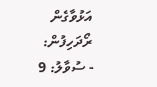އަޅުވާގެން ރޯދަހިފުން:
- ސުވާލު: 9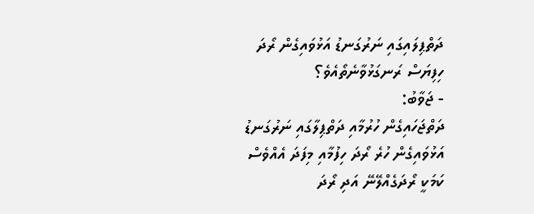ދަތްޕިލައިގައި ނަރުގަނޑު އަޅުވައިގެން ރޯދަ ހިފިޔަސް ރަނގަޅުވާނެތޯއެވެ؟
- ޖަވާބު:
ދަތްޖަހައިގެން ހުރުމާއި ދަތްޕިލާގައި ނަރުގަނޑު އަޅުވައިގެން ހުރެ ރޯދަ ހިފުމާއި މިފަދަ އެއްވެސް ކަމަކީ ރޯދަގެއްލޭނޭ އަދި ރޯދަ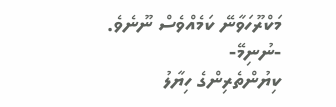މަކްރޫހަވާނޭ ކަމެއްވެސް ނޫނެވެ.
-ނުނިމޭ-
ކިޔުންތެރިންގެ ހިޔާލު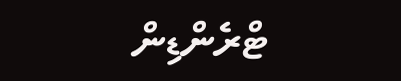ޓްރެންޑިން